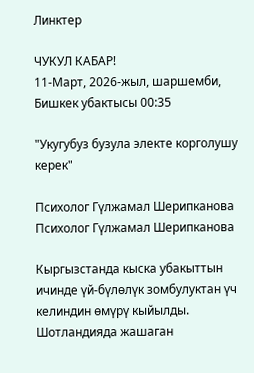Линктер

ЧУКУЛ КАБАР!
11-Март, 2026-жыл, шаршемби, Бишкек убактысы 00:35

"Укугубуз бузула электе корголушу керек"

Психолог Гүлжамал Шерипканова
Психолог Гүлжамал Шерипканова

Кыргызстанда кыска убакыттын ичинде үй-бүлөлүк зомбулуктан үч келиндин өмүрү кыйылды. Шотландияда жашаган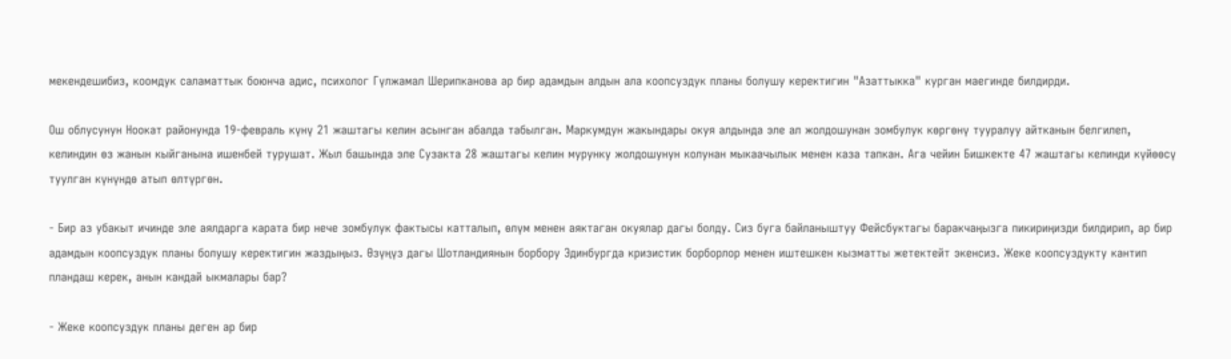мекендешибиз, коомдук саламаттык боюнча адис, психолог Гүлжамал Шерипканова ар бир адамдын алдын ала коопсуздук планы болушу керектигин "Азаттыкка" курган маегинде билдирди.

Ош облусунун Ноокат районунда 19-февраль күнү 21 жаштагы келин асынган абалда табылган. Маркумдун жакындары окуя алдында эле ал жолдошунан зомбулук көргөнү тууралуу айтканын белгилеп, келиндин өз жанын кыйганына ишенбей турушат. Жыл башында эле Сузакта 28 жаштагы келин мурунку жолдошунун колунан мыкаачылык менен каза тапкан. Ага чейин Бишкекте 47 жаштагы келинди күйөөсү туулган күнүндө атып өлтүргөн.

- Бир аз убакыт ичинде эле аялдарга карата бир нече зомбулук фактысы катталып, өлүм менен аяктаган окуялар дагы болду. Сиз буга байланыштуу Фейсбуктагы баракчаңызга пикириңизди билдирип, ар бир адамдын коопсуздук планы болушу керектигин жаздыңыз. Өзүңүз дагы Шотландиянын борбору Эдинбургда кризистик борборлор менен иштешкен кызматты жетектейт экенсиз. Жеке коопсуздукту кантип пландаш керек, анын кандай ыкмалары бар?

- Жеке коопсуздук планы деген ар бир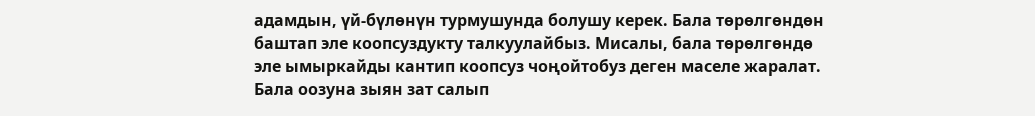адамдын, үй-бүлөнүн турмушунда болушу керек. Бала төрөлгөндөн баштап эле коопсуздукту талкуулайбыз. Мисалы, бала төрөлгөндө эле ымыркайды кантип коопсуз чоңойтобуз деген маселе жаралат. Бала оозуна зыян зат салып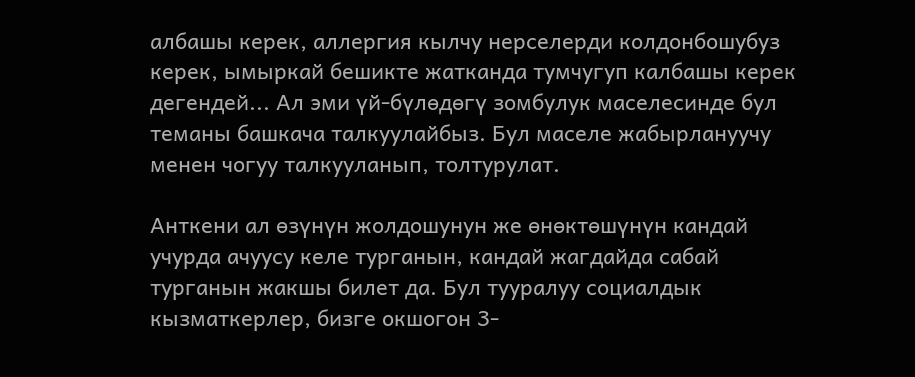албашы керек, аллергия кылчу нерселерди колдонбошубуз керек, ымыркай бешикте жатканда тумчугуп калбашы керек дегендей... Ал эми үй-бүлөдөгү зомбулук маселесинде бул теманы башкача талкуулайбыз. Бул маселе жабырлануучу менен чогуу талкууланып, толтурулат.

Анткени ал өзүнүн жолдошунун же өнөктөшүнүн кандай учурда ачуусу келе турганын, кандай жагдайда сабай турганын жакшы билет да. Бул тууралуу социалдык кызматкерлер, бизге окшогон 3-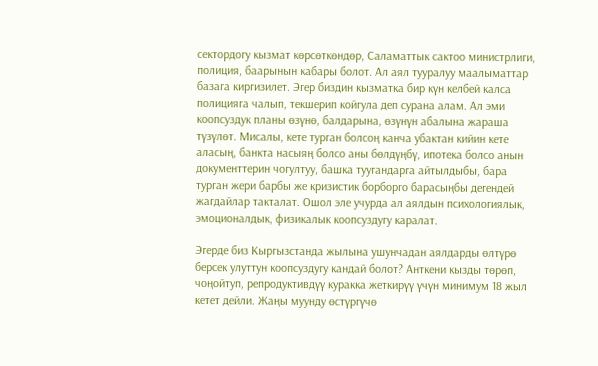сектордогу кызмат көрсөткөндөр, Саламаттык сактоо министрлиги, полиция, баарынын кабары болот. Ал аял тууралуу маалыматтар базага киргизилет. Эгер биздин кызматка бир күн келбей калса полицияга чалып, текшерип койгула деп сурана алам. Ал эми коопсуздук планы өзүнө, балдарына, өзүнүн абалына жараша түзүлөт. Мисалы, кете турган болсоң канча убактан кийин кете аласың, банкта насыяң болсо аны бөлдүңбү, ипотека болсо анын документтерин чогултуу, башка туугандарга айтылдыбы, бара турган жери барбы же кризистик борборго барасыңбы дегендей жагдайлар такталат. Ошол эле учурда ал аялдын психологиялык, эмоционалдык, физикалык коопсуздугу каралат.

Эгерде биз Кыргызстанда жылына ушунчадан аялдарды өлтүрө берсек улуттун коопсуздугу кандай болот? Анткени кызды төрөп, чоңойтуп, репродуктивдүү куракка жеткирүү үчүн минимум 18 жыл кетет дейли. Жаңы муунду өстүргүчө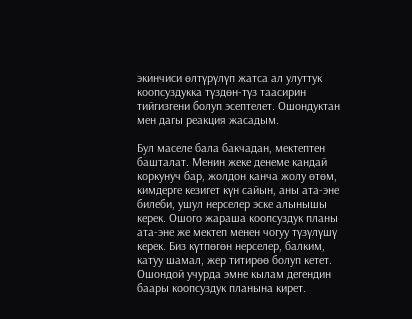экинчиси өлтүрүлүп жатса ал улуттук коопсуздукка түздөн-түз таасирин тийгизгени болуп эсептелет. Ошондуктан мен дагы реакция жасадым.

Бул маселе бала бакчадан, мектептен башталат. Менин жеке денеме кандай коркунуч бар, жолдон канча жолу өтөм, кимдерге кезигет күн сайын, аны ата-эне билеби, ушул нерселер эске алынышы керек. Ошого жараша коопсуздук планы ата-эне же мектеп менен чогуу түзүлүшү керек. Биз күтпөгөн нерселер, балким, катуу шамал, жер титирөө болуп кетет. Ошондой учурда эмне кылам дегендин баары коопсуздук планына кирет.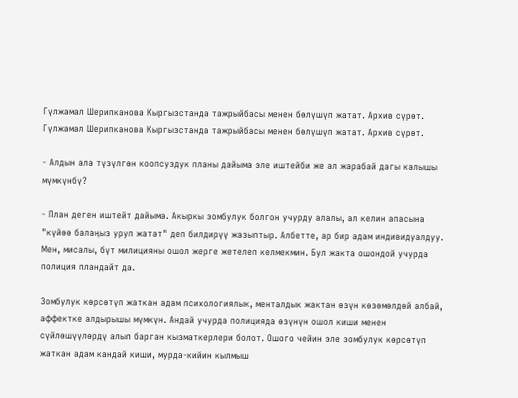Гүлжамал Шерипканова Кыргызстанда тажрыйбасы менен бөлүшүп жатат. Архив сүрөт.
Гүлжамал Шерипканова Кыргызстанда тажрыйбасы менен бөлүшүп жатат. Архив сүрөт.

- Алдын ала түзүлгөн коопсуздук планы дайыма эле иштейби же ал жарабай дагы калышы мүмкүнбү?

- План деген иштейт дайыма. Акыркы зомбулук болгон учурду алалы, ал келин апасына "күйөө балаңыз уруп жатат" деп билдирүү жазыптыр. Албетте, ар бир адам индивидуалдуу. Мен, мисалы, бүт милицияны ошол жерге жетелеп келмекмин. Бул жакта ошондой учурда полиция пландайт да.

Зомбулук көрсөтүп жаткан адам психологиялык, менталдык жактан өзүн көзөмөлдөй албай, аффектке алдырышы мүмкүн. Андай учурда полицияда өзүнүн ошол киши менен сүйлөшүүлөрдү алып барган кызматкерлери болот. Ошого чейин эле зомбулук көрсөтүп жаткан адам кандай киши, мурда-кийин кылмыш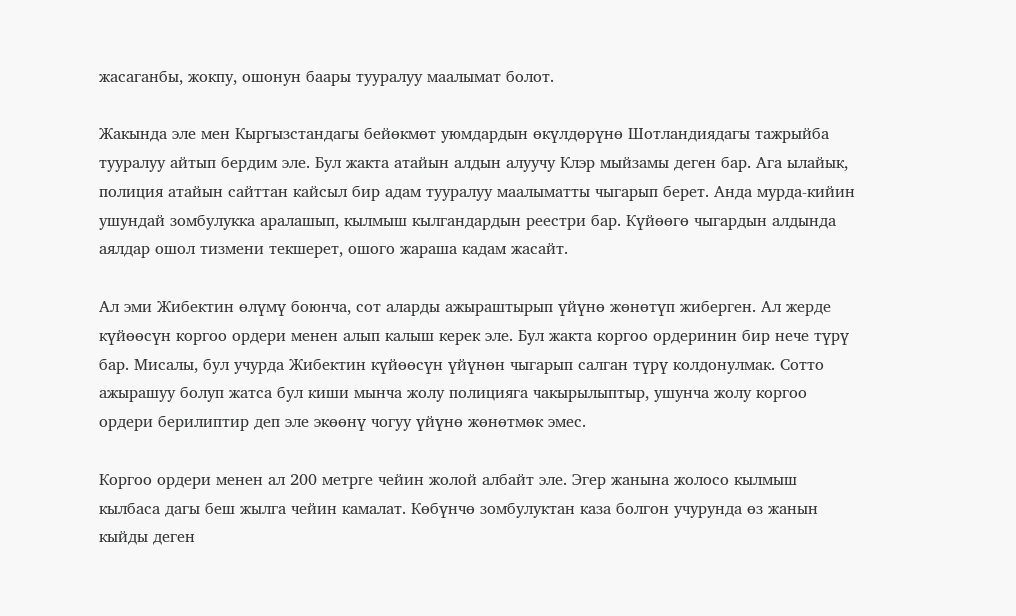жасаганбы, жокпу, ошонун баары тууралуу маалымат болот.

Жакында эле мен Кыргызстандагы бейөкмөт уюмдардын өкүлдөрүнө Шотландиядагы тажрыйба тууралуу айтып бердим эле. Бул жакта атайын алдын алуучу Клэр мыйзамы деген бар. Ага ылайык, полиция атайын сайттан кайсыл бир адам тууралуу маалыматты чыгарып берет. Анда мурда-кийин ушундай зомбулукка аралашып, кылмыш кылгандардын реестри бар. Күйөөгө чыгардын алдында аялдар ошол тизмени текшерет, ошого жараша кадам жасайт.

Ал эми Жибектин өлүмү боюнча, сот аларды ажыраштырып үйүнө жөнөтүп жиберген. Ал жерде күйөөсүн коргоо ордери менен алып калыш керек эле. Бул жакта коргоо ордеринин бир нече түрү бар. Мисалы, бул учурда Жибектин күйөөсүн үйүнөн чыгарып салган түрү колдонулмак. Сотто ажырашуу болуп жатса бул киши мынча жолу полицияга чакырылыптыр, ушунча жолу коргоо ордери берилиптир деп эле экөөнү чогуу үйүнө жөнөтмөк эмес.

Коргоо ордери менен ал 200 метрге чейин жолой албайт эле. Эгер жанына жолосо кылмыш кылбаса дагы беш жылга чейин камалат. Көбүнчө зомбулуктан каза болгон учурунда өз жанын кыйды деген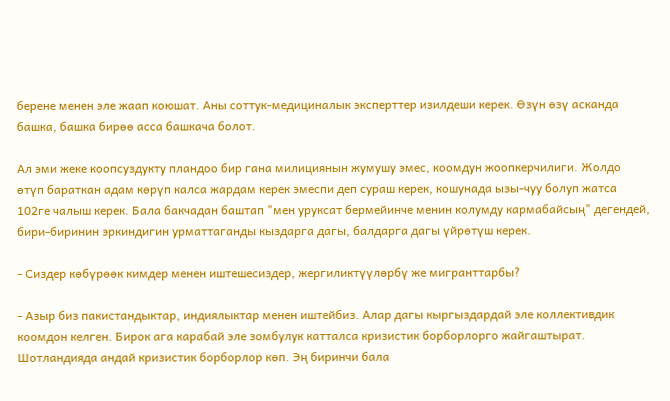берене менен эле жаап коюшат. Аны соттук-медициналык эксперттер изилдеши керек. Өзүн өзү асканда башка, башка бирөө асса башкача болот.

Ал эми жеке коопсуздукту пландоо бир гана милициянын жумушу эмес, коомдун жоопкерчилиги. Жолдо өтүп бараткан адам көрүп калса жардам керек эмеспи деп сураш керек, кошунада ызы-чуу болуп жатса 102ге чалыш керек. Бала бакчадан баштап "мен уруксат бермейинче менин колумду кармабайсың" дегендей, бири-биринин эркиндигин урматтаганды кыздарга дагы, балдарга дагы үйрөтүш керек.

- Сиздер көбүрөөк кимдер менен иштешесиздер, жергиликтүүлөрбү же мигранттарбы?

- Азыр биз пакистандыктар, индиялыктар менен иштейбиз. Алар дагы кыргыздардай эле коллективдик коомдон келген. Бирок ага карабай эле зомбулук катталса кризистик борборлорго жайгаштырат. Шотландияда андай кризистик борборлор көп. Эң биринчи бала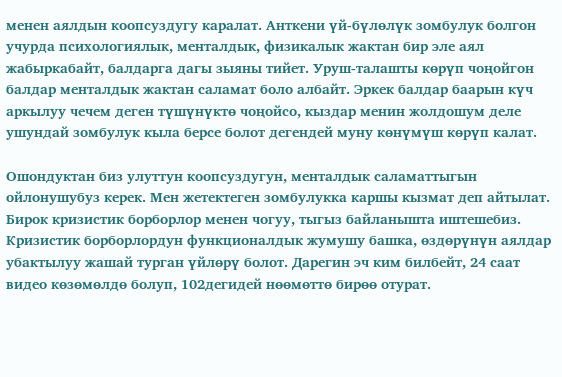менен аялдын коопсуздугу каралат. Анткени үй-бүлөлүк зомбулук болгон учурда психологиялык, менталдык, физикалык жактан бир эле аял жабыркабайт, балдарга дагы зыяны тийет. Уруш-талашты көрүп чоңойгон балдар менталдык жактан саламат боло албайт. Эркек балдар баарын күч аркылуу чечем деген түшүнүктө чоңойсо, кыздар менин жолдошум деле ушундай зомбулук кыла берсе болот дегендей муну көнүмүш көрүп калат.

Ошондуктан биз улуттун коопсуздугун, менталдык саламаттыгын ойлонушубуз керек. Мен жетектеген зомбулукка каршы кызмат деп айтылат. Бирок кризистик борборлор менен чогуу, тыгыз байланышта иштешебиз. Кризистик борборлордун функционалдык жумушу башка, өздөрүнүн аялдар убактылуу жашай турган үйлөрү болот. Дарегин эч ким билбейт, 24 саат видео көзөмөлдө болуп, 102дегидей нөөмөттө бирөө отурат.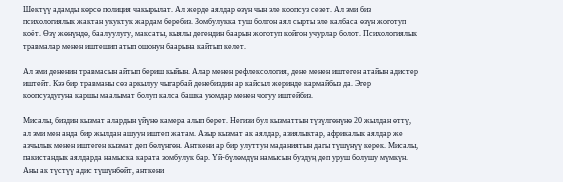Шектүү адамды көрсө полиция чакырылат. Ал жерде аялдар өзүн чын эле коопсуз сезет. Ал эми биз психологиялык жактан укуктук жардам беребиз. Зомбулукка туш болгон аял сырты эле калбаса өзүн жоготуп коёт. Өзү жөнүндө, баалуулугу, максаты, кыялы дегендин баарын жоготуп койгон учурлар болот. Психологиялык травмалар менен иштешип атып ошонун баарына кайтып келет.

Ал эми дененин травмасын айтып бериш кыйын. Алар менен рефлексология, дене менен иштеген атайын адистер иштейт. Кээ бир травманы сөз аркылуу чыгарбай денебиздин ар кайсыл жеринде кармайбыз да. Эгер коопсуздугуна каршы маалымат болуп калса башка уюмдар менен чогуу иштейбиз.

Мисалы, биздин кызмат алардын үйүнө камера алып берет. Негизи бул кызматтын түзүлгөнүнө 20 жылдан өттү, ал эми мен анда бир жылдан ашуун иштеп жатам. Азыр кызмат ак аялдар, азиялыктар, африкалык аялдар же азчылык менен иштеген кызмат деп бөлүнгөн. Анткени ар бир улуттун маданиятын дагы түшүнүү керек. Мисалы, пакистандык аялдарда намыска карата зомбулук бар. Үй-бүлөмдүн намысын буздуң деп уруш болушу мүмкүн. Аны ак түстүү адис түшүнбөйт, анткени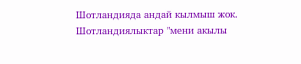Шотландияда андай кылмыш жок. Шотландиялыктар "мени акылы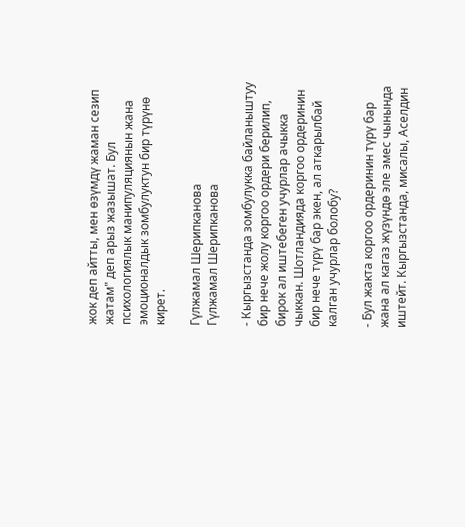жок деп айтты, мен өзүмдү жаман сезип жатам" деп арыз жазышат. Бул психологиялык манипуляциянын жана эмоционалдык зомбулуктун бир түрүнө кирет.

Гүлжамал Шерипканова
Гүлжамал Шерипканова

- Кыргызстанда зомбулукка байланыштуу бир нече жолу коргоо ордери берилип, бирок ал иштебеген учурлар ачыкка чыккан. Шотландияда коргоо ордеринин бир нече түрү бар экен, ал аткарылбай калган учурлар болобу?

- Бул жакта коргоо ордеринин түрү бар жана ал кагаз жүзүндө эле эмес чынында иштейт. Кыргызстанда, мисалы, Аселдин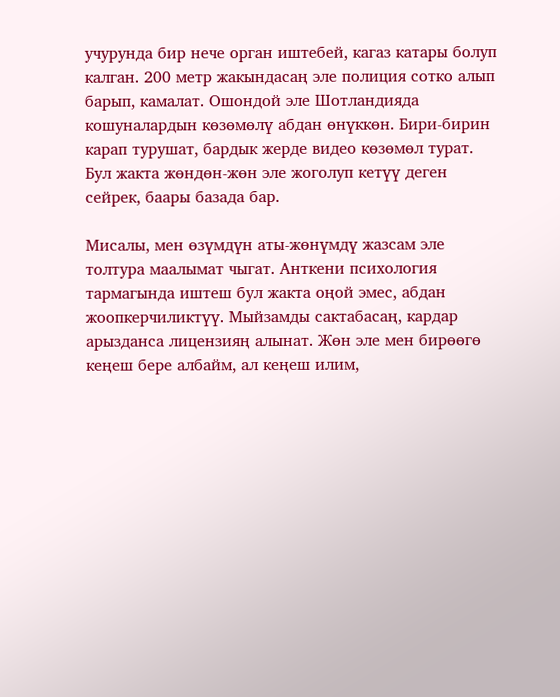учурунда бир нече орган иштебей, кагаз катары болуп калган. 200 метр жакындасаң эле полиция сотко алып барып, камалат. Ошондой эле Шотландияда кошуналардын көзөмөлү абдан өнүккөн. Бири-бирин карап турушат, бардык жерде видео көзөмөл турат. Бул жакта жөндөн-жөн эле жоголуп кетүү деген сейрек, баары базада бар.

Мисалы, мен өзүмдүн аты-жөнүмдү жазсам эле толтура маалымат чыгат. Анткени психология тармагында иштеш бул жакта оңой эмес, абдан жоопкерчиликтүү. Мыйзамды сактабасаң, кардар арызданса лицензияң алынат. Жөн эле мен бирөөгө кеңеш бере албайм, ал кеңеш илим,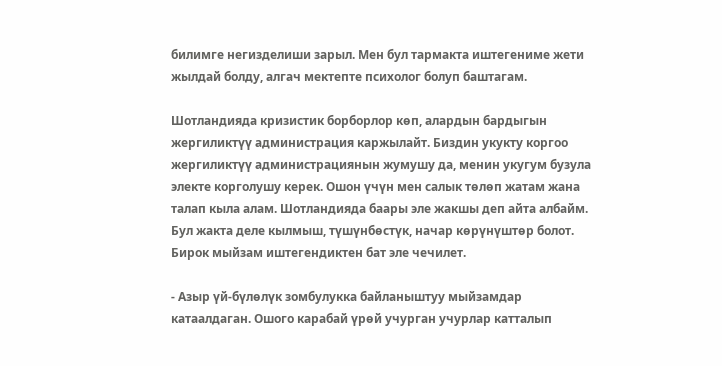билимге негизделиши зарыл. Мен бул тармакта иштегениме жети жылдай болду, алгач мектепте психолог болуп баштагам.

Шотландияда кризистик борборлор көп, алардын бардыгын жергиликтүү администрация каржылайт. Биздин укукту коргоо жергиликтүү администрациянын жумушу да, менин укугум бузула электе корголушу керек. Ошон үчүн мен салык төлөп жатам жана талап кыла алам. Шотландияда баары эле жакшы деп айта албайм. Бул жакта деле кылмыш, түшүнбөстүк, начар көрүнүштөр болот. Бирок мыйзам иштегендиктен бат эле чечилет.

- Азыр үй-бүлөлүк зомбулукка байланыштуу мыйзамдар катаалдаган. Ошого карабай үрөй учурган учурлар катталып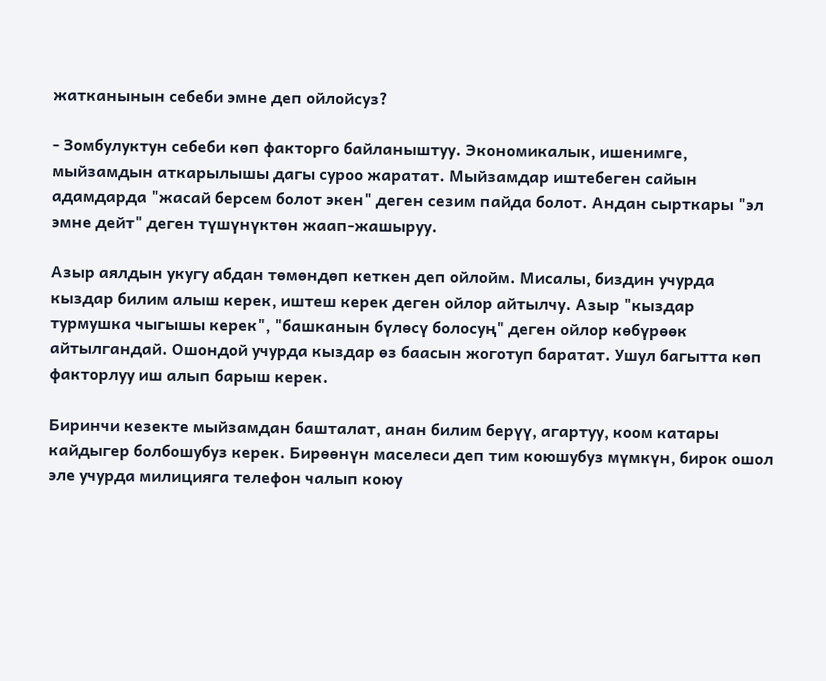жатканынын себеби эмне деп ойлойсуз?

- Зомбулуктун себеби көп факторго байланыштуу. Экономикалык, ишенимге, мыйзамдын аткарылышы дагы суроо жаратат. Мыйзамдар иштебеген сайын адамдарда "жасай берсем болот экен" деген сезим пайда болот. Андан сырткары "эл эмне дейт" деген түшүнүктөн жаап-жашыруу.

Азыр аялдын укугу абдан төмөндөп кеткен деп ойлойм. Мисалы, биздин учурда кыздар билим алыш керек, иштеш керек деген ойлор айтылчу. Азыр "кыздар турмушка чыгышы керек", "башканын бүлөсү болосуң" деген ойлор көбүрөөк айтылгандай. Ошондой учурда кыздар өз баасын жоготуп баратат. Ушул багытта көп факторлуу иш алып барыш керек.

Биринчи кезекте мыйзамдан башталат, анан билим берүү, агартуу, коом катары кайдыгер болбошубуз керек. Бирөөнүн маселеси деп тим коюшубуз мүмкүн, бирок ошол эле учурда милицияга телефон чалып коюу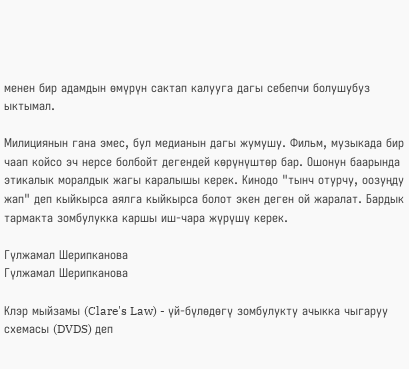менен бир адамдын өмүрүн сактап калууга дагы себепчи болушубуз ыктымал.

Милициянын гана эмес, бул медианын дагы жумушу. Фильм, музыкада бир чаап койсо эч нерсе болбойт дегендей көрүнүштөр бар. Ошонун баарында этикалык моралдык жагы каралышы керек. Кинодо "тынч отурчу, оозуңду жап" деп кыйкырса аялга кыйкырса болот экен деген ой жаралат. Бардык тармакта зомбулукка каршы иш-чара жүрүшү керек.

Гүлжамал Шерипканова
Гүлжамал Шерипканова

Клэр мыйзамы (Clare's Law) - үй-бүлөдөгү зомбулукту ачыкка чыгаруу схемасы (DVDS) деп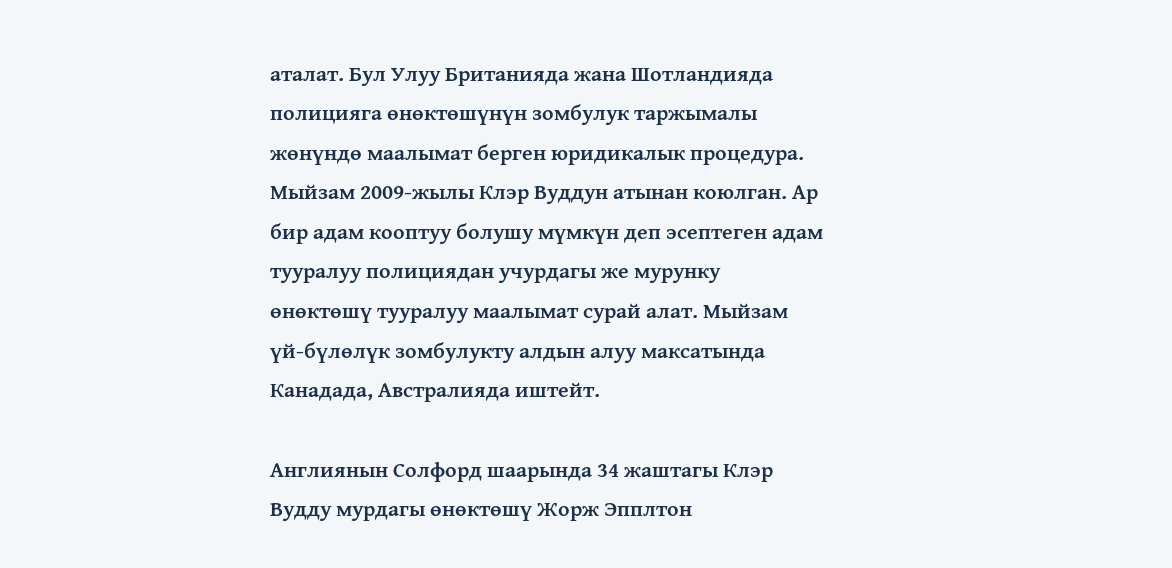аталат. Бул Улуу Британияда жана Шотландияда полицияга өнөктөшүнүн зомбулук таржымалы жөнүндө маалымат берген юридикалык процедура. Мыйзам 2009-жылы Клэр Вуддун атынан коюлган. Ар бир адам кооптуу болушу мүмкүн деп эсептеген адам тууралуу полициядан учурдагы же мурунку өнөктөшү тууралуу маалымат сурай алат. Мыйзам үй-бүлөлүк зомбулукту алдын алуу максатында Канадада, Австралияда иштейт.

Англиянын Солфорд шаарында 34 жаштагы Клэр Вудду мурдагы өнөктөшү Жорж Эпплтон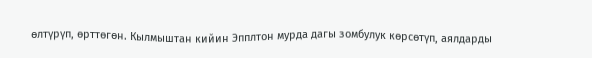өлтүрүп, өрттөгөн. Кылмыштан кийин Эпплтон мурда дагы зомбулук көрсөтүп, аялдарды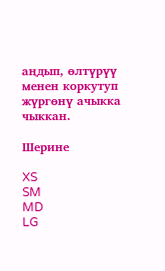аңдып, өлтүрүү менен коркутуп жүргөнү ачыкка чыккан.

Шерине

XS
SM
MD
LG